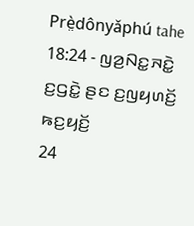Prè̤dônyǎphú tahe 18:24 - ꤜꤤ꤬ꤡꤢ꤭ꤏꤢꤧ꤭ ꤢ꤬ꤞꤢꤧ꤭ ꤔꤢ ꤢ꤬ꤜꤟꤛꤢꤩ꤬ ꤒꤢ꤬ꤟꤢꤩ꤬
24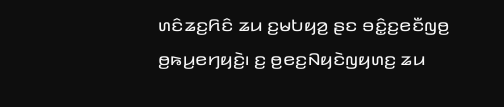ꤛꤢꤨꤘꤢ꤬ꤖꤢꤨ ꤘꤣ ꤢ꤬ꤗꤝꤟꤤ꤬ ꤔꤢ ꤋꤢꤨ꤭ꤢ꤬ꤕꤢꤪꤜꤥ꤬ ꤥ꤬ꤒꤣ꤬ꤕꤚꤟꤢꤧ꤬꤯ ꤢ꤬ ꤥ꤬ꤕꤢ꤬ꤡꤟꤢꤧꤜꤟꤛꤢ꤬ ꤘꤣ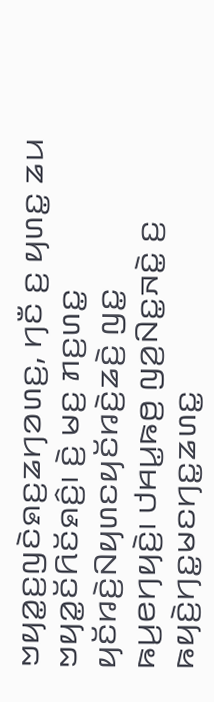ꤠꤟꤤ꤭ꤢ꤬ꤜꤢꤧꤎꤢ꤬ꤘꤚꤤꤛꤢ꤬, ꤚꤢꤪ ꤢ꤬ ꤟꤛꤢ꤭ ꤘꤣ ꤠꤟꤤ꤭ꤢꤩꤖꤢꤩꤎꤢꤨ꤬꤯ ꤢꤧ꤬ ꤗꤢ꤬ ꤊꤢ꤬ꤛꤢ꤭ ꤟꤢꤩꤙꤢꤧ꤬ꤡꤟꤛꤢꤟꤢꤩꤙꤢꤧ꤬ꤘꤢꤧ꤬ ꤜꤢ꤭ ꤒꤣ꤬ꤕꤚꤟꤢꤧ꤬꤯ ꤓꤌꤣ꤭ꤒꤥ꤬ ꤜꤤ꤬ꤡꤢ꤭ꤏꤢꤧ꤭ ꤢ꤬ ꤒꤟꤢꤧ꤬ꤚꤢ꤭ꤗꤢꤚꤢ꤭ꤘꤛꤢ꤭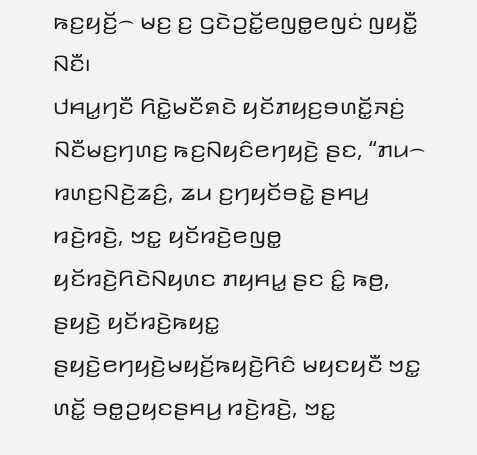ꤒꤢ꤬ꤟꤢꤩ꤬꤮ ꤗꤢ꤬ ꤢ꤬ ꤞꤢꤧꤑꤢꤩ꤭ꤕꤜꤥ꤭ꤕꤜꤢꤦ ꤜꤟꤢꤪ꤭ ꤡꤢꤪ꤯
ꤓꤌꤣ꤭ꤚꤢꤪ ꤖꤢꤧ꤭ꤗꤢꤪꤎꤢꤧ ꤟꤢꤩꤊꤟꤢ꤬ꤋꤛꤢꤩ꤭ꤏꤢꤦ꤬ ꤡꤢꤪꤗꤢ꤬ꤚꤛꤢ꤬ ꤒꤢ꤬ꤡꤟꤢꤨꤕꤚꤟꤢꤧ꤬ ꤔꤢ, “ꤊꤣ꤮ ꤙꤛꤢ꤬ꤡꤢꤧ꤬ꤘꤢꤨ꤬, ꤘꤣ ꤢ꤬ꤚꤟꤢꤩꤋꤢꤧ꤭ ꤔꤌꤣ꤬ ꤙꤢꤧ꤬ꤙꤢꤧ꤬, ꤠꤢ꤭ ꤟꤢꤩꤙꤢꤧ꤬ꤕꤜꤥ꤭ ꤟꤢꤩꤙꤢꤧ꤬ꤖꤢꤧꤡꤟꤛꤢ ꤊꤟꤌꤣ꤭ ꤔꤢ ꤢꤨ꤭ ꤒꤥ꤬, ꤔꤟꤢꤧ꤬ ꤟꤢꤩꤙꤢꤧ꤬ꤒꤟꤢ꤭ ꤔꤟꤢꤧ꤬ꤕꤚꤟꤢꤧ꤬ꤗꤟꤢꤩ꤬ꤒꤟꤢꤧ꤬ꤖꤢꤨ ꤗꤟꤢꤟꤢꤪ ꤠꤢ꤭ ꤛꤢꤩ꤭ ꤋꤥ꤭ꤑꤟꤢꤔꤌꤣ꤬ ꤙꤢꤧ꤬ꤙꤢꤧ꤬, ꤠꤢ꤭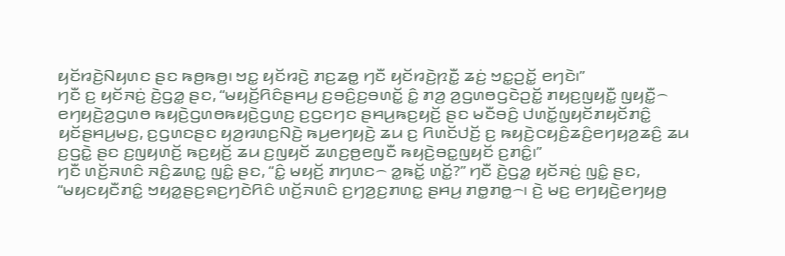ꤟꤢꤩꤙꤢꤧ꤬ꤡꤟꤛꤢ ꤔꤢ ꤒꤥ꤬ꤒꤥ꤬꤯ ꤠꤢ꤭ ꤟꤢꤩꤙꤢꤧ꤬ ꤊꤢ꤬ꤘꤥ꤭ ꤚꤢꤪ ꤟꤢꤩꤙꤢꤧ꤬ꤐꤢꤪ꤭ ꤘꤢꤦ꤬ ꤠꤢ꤭ꤑꤢꤩ꤭ ꤕꤚꤢꤧ꤯”
ꤚꤢꤪ ꤢ꤬ ꤟꤢꤩꤏꤢꤦ꤬ ꤢꤧ꤬ꤞꤤ꤭ ꤔꤢ, “ꤗꤟꤢꤩ꤬ꤖꤢꤨꤔꤌꤣ꤬ ꤢ꤬ꤋꤢꤨ꤬ꤢ꤬ꤋꤛꤢꤩ꤭ ꤢꤨ꤭ ꤊꤤ꤬ ꤤ꤬ꤞꤛꤥꤞꤢꤧꤑꤢꤩ꤭ ꤊꤟꤢ꤬ꤜꤟꤢꤪ꤭ ꤜꤟꤢꤪ꤭꤮ ꤕꤚꤟꤢꤧ꤬ꤤ꤬ꤞꤛꤥ ꤒꤟꤢꤧ꤬ꤞꤛꤥꤒꤟꤢꤧ꤬ꤞꤛꤢ꤬ ꤢ꤬ꤞꤢꤚꤢ ꤔꤌꤣ꤬ꤒꤢ꤬ꤟꤢꤩ꤬ ꤔꤢ ꤗꤢꤪꤋꤢꤨ꤬ ꤓꤛꤢꤩ꤭ꤜꤟꤢꤩꤊꤟꤢꤩꤊꤢꤨ꤭ ꤟꤢꤩꤔꤌꤣ꤬ꤗꤢ꤬, ꤢ꤬ꤞꤛꤢꤔꤢ ꤟꤤ꤬ꤙꤛꤢ꤬ꤡꤢꤧ꤬ ꤒꤣ꤬ꤕꤚꤟꤢꤧ꤬ ꤘꤣ ꤢ꤬ ꤖꤛꤢꤩꤓꤢꤩ꤬ ꤢ꤬ ꤒꤟꤢꤧ꤬ꤍꤟꤢꤨ꤬ꤘꤢꤨ꤬ꤕꤚꤟꤤ꤬ꤘꤢꤨ꤬ ꤘꤣ ꤢ꤬ꤞꤢꤧ꤭ ꤔꤢ ꤢ꤬ꤜꤟꤛꤢꤩ꤬ ꤒꤢ꤬ꤟꤢꤩ꤬ ꤘꤣ ꤢ꤬ꤜꤟꤢꤩ ꤘꤛꤢ꤬ꤥ꤬ꤕꤜꤢꤪ ꤒꤟꤢꤧ꤬ꤋꤢ꤭ꤜꤟꤢꤩ ꤢ꤬ꤊꤢꤨ꤭꤯”
ꤚꤢꤪ ꤛꤢꤩ꤬ꤏꤛꤢꤨ ꤏꤢꤨ꤬ꤘꤛꤢ꤭ ꤜꤢꤨ꤭ ꤔꤢ, “ꤢꤨ꤭ ꤗꤟꤢꤩ꤬ ꤊꤚꤛꤢ꤮ ꤤ꤭ꤒꤢꤩ꤭ ꤛꤢꤩ꤭?” ꤚꤢꤪ ꤢꤧ꤬ꤞꤤ꤭ ꤟꤢꤩꤏꤢꤦ꤬ ꤜꤢꤨ꤭ ꤔꤢ, “ꤗꤟꤢꤟꤢꤪꤊꤢꤨ꤭ ꤠꤟꤤ꤭ꤔꤢ꤬ꤎꤢ꤬ꤚꤢꤧꤖꤢꤨ ꤛꤢꤩ꤬ꤏꤛꤢꤨ ꤢ꤬ꤚꤤ꤬ꤢ꤬ꤊꤛꤢ꤭ ꤔꤌꤣ꤬ ꤊꤥ꤭ꤊꤥ꤭꤮꤯ ꤢꤧ꤬ ꤗꤢ꤬ ꤕꤚꤟꤢꤧ꤬ꤕꤚꤟꤥ꤬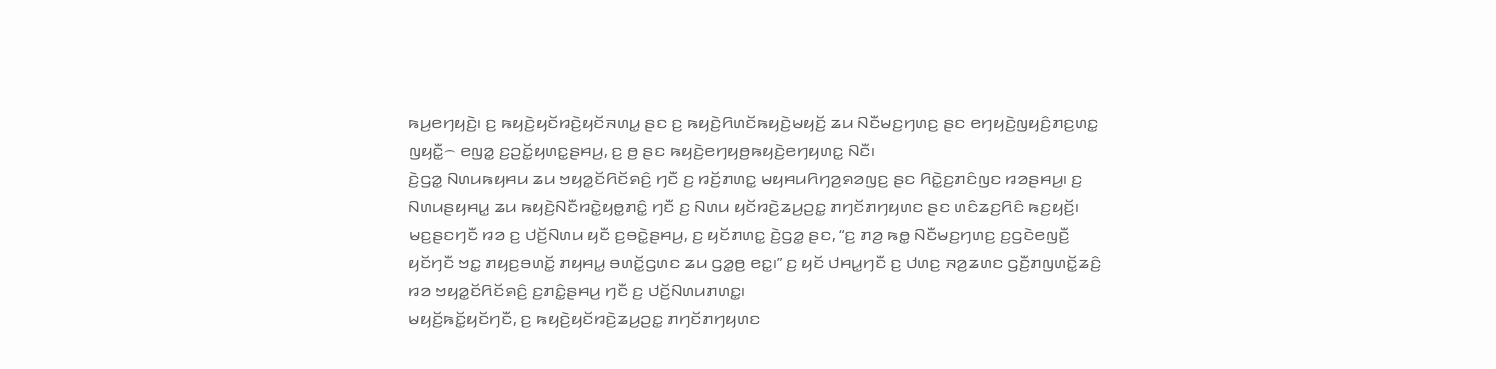ꤒꤣ꤬ꤕꤚꤟꤢꤧ꤬꤯ ꤢ꤬ ꤒꤟꤢꤧ꤬ꤟꤢꤩꤙꤢꤧ꤬ꤟꤢꤩꤏꤛꤣ꤭ ꤔꤢ ꤢ꤬ ꤒꤟꤢꤧ꤬ꤖꤛꤢꤩꤒꤟꤢꤧ꤬ꤗꤟꤢꤩ꤬ ꤘꤣ ꤡꤢꤪꤗꤢ꤬ꤚꤛꤢ꤬ ꤔꤢ ꤕꤚꤟꤢꤧ꤬ꤜꤟꤢꤨ꤬ꤊꤢ꤬ꤛꤢ꤭ ꤜꤟꤢꤪ꤭꤮ ꤕꤜꤤ꤭ ꤢ꤬ꤑꤢꤩ꤭ꤟꤛꤢ꤭ꤔꤌꤣ꤬, ꤢ꤬ ꤥ꤬ ꤔꤢ ꤒꤟꤢꤧ꤬ꤕꤚꤟꤥ꤬ꤒꤟꤢꤧ꤬ꤕꤚꤟꤛꤢ꤭ ꤡꤢꤪ꤯
ꤢꤧ꤬ꤞꤤ꤭ ꤡꤛꤣꤒꤟꤌꤣ ꤘꤣ ꤠꤟꤤ꤭ꤢꤩꤖꤢꤩꤎꤢꤨ꤬ ꤚꤢꤪ ꤢ꤬ ꤙꤢꤩ꤬ꤊꤛꤢ꤭ ꤗꤟꤌꤣꤖꤚꤤ꤬ꤎꤤꤜꤢ꤬ ꤔꤢ ꤖꤢꤧ꤭ꤢ꤬ꤊꤢꤨꤜꤢ ꤙꤤꤔꤌꤣ꤬꤯ ꤢ꤬ ꤡꤛꤣꤔꤟꤌꤣ꤭ ꤘꤣ ꤒꤟꤢꤧ꤬ꤡꤢꤪꤙꤢꤧ꤭ꤟꤥ꤭ꤊꤢꤨ꤭ ꤚꤢꤪ ꤢ꤬ ꤡꤛꤣ ꤟꤢꤩꤙꤢꤧ꤬ꤘꤣ꤬ꤑꤢ꤭ ꤊꤚꤢꤩꤊꤚꤟꤛꤢ ꤔꤢ ꤛꤢꤨꤘꤢ꤬ꤖꤢꤨ ꤒꤢ꤬ꤟꤢꤩ꤬꤯
ꤗꤢ꤬ꤔꤢꤚꤢꤪ ꤙꤤ ꤢ꤬ ꤓꤢꤩ꤬ꤡꤛꤣ ꤟꤢꤪ ꤢ꤬ꤋꤢꤧ꤭ꤔꤌꤣ꤬, ꤢ꤬ ꤟꤢꤩꤊꤛꤢ꤭ ꤢꤧ꤬ꤞꤤ꤭ ꤔꤢ, “ꤢ꤬ ꤊꤤ꤬ ꤒꤥ꤭ ꤡꤢꤪꤗꤢ꤬ꤚꤛꤢ꤬ ꤢ꤬ꤞꤢꤧꤕꤜꤢꤪ꤬ ꤟꤢꤩꤚꤢꤪ ꤠꤢ꤭ ꤊꤟꤢ꤬ꤋꤛꤢꤩ꤭ ꤊꤟꤌꤣ꤭ ꤋꤛꤢꤩ꤭ꤞꤛꤢ ꤘꤣ ꤞꤤ꤭ꤥ꤬ ꤕꤢ꤭꤯” ꤢ꤬ ꤟꤢꤩ ꤓꤌꤣ꤭ꤚꤢꤪ ꤢ꤬ ꤓꤛꤢ꤬ ꤏꤤ꤬ꤘꤛꤢ ꤞꤢꤪ꤬ꤊꤜꤛꤢꤩ꤭ꤘꤢꤨ꤬ ꤙꤤ ꤠꤟꤤ꤭ꤢꤩꤖꤢꤩꤎꤢꤨ꤬ ꤢ꤬ꤊꤢꤨ꤭ꤔꤌꤣ꤬ ꤚꤢꤪ ꤢ꤬ ꤓꤢꤩ꤬ꤡꤛꤣꤊꤛꤢ꤭꤯
ꤗꤟꤢꤩ꤬ꤒꤢꤩ꤭ꤟꤢꤩꤚꤢꤪ, ꤢ꤬ ꤒꤟꤢꤧ꤬ꤟꤢꤩꤙꤢꤧ꤬ꤘꤣ꤬ꤑꤢ꤭ ꤊꤚꤢꤩꤊꤚꤟꤛꤢ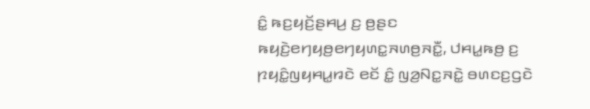ꤢꤨ꤭ ꤒꤢ꤬ꤟꤢꤩ꤬ꤔꤌꤣ꤬ ꤢ꤬ ꤥ꤬ꤔꤢ ꤒꤟꤢꤧ꤬ꤕꤚꤟꤥ꤬ꤕꤚꤟꤛꤢ꤭ꤏꤛꤥ꤬ꤏꤢꤪ꤭, ꤓꤌꤣ꤭ꤒꤥ꤬ ꤢ꤬ ꤐꤟꤢꤨ꤭ꤜꤟꤌꤣ꤭ꤙꤢꤧ ꤕꤢꤩ ꤢꤨ꤭ ꤜꤤ꤬ꤡꤢ꤭ꤏꤢꤧ꤭ ꤋꤛꤢꤢ꤬ꤞꤢꤧ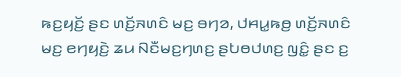ꤒꤢ꤬ꤟꤢꤩ꤬ ꤔꤢ ꤛꤢꤩ꤬ꤏꤛꤢꤨ ꤗꤢ꤬ ꤋꤚꤤ, ꤓꤌꤣ꤭ꤒꤥ꤬ ꤛꤢꤩ꤬ꤏꤛꤢꤨ ꤗꤢ꤬ ꤕꤚꤟꤢꤧ꤬ ꤘꤣ ꤡꤢꤪꤗꤢ꤬ꤚꤛꤢ꤬ ꤔꤝꤥꤓꤛꤢ꤬ ꤜꤢꤨ꤭ ꤔꤢ ꤢ꤬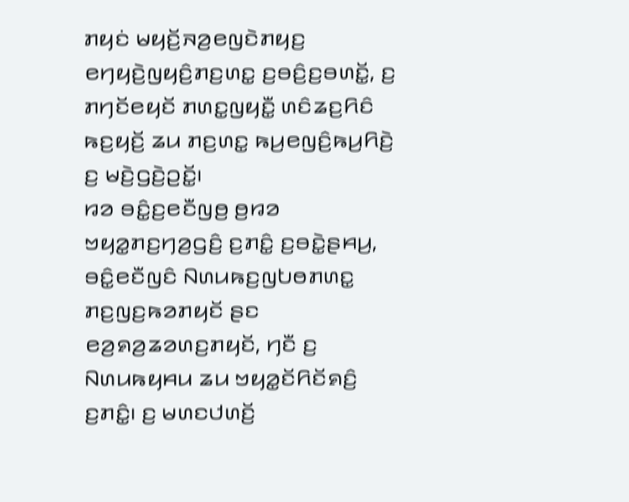ꤊꤟꤢꤦ ꤗꤟꤢꤩ꤬ꤏꤤ꤬ꤕꤜꤢꤧꤊꤟꤢ꤬ ꤕꤚꤟꤢꤧ꤬ꤜꤟꤢꤨ꤬ꤊꤢ꤬ꤛꤢ꤭ ꤢ꤬ꤋꤢꤨ꤬ꤢ꤬ꤋꤛꤢꤩ꤭, ꤢ꤬ ꤊꤚꤢꤩꤕꤟꤢꤩ ꤊꤛꤢ꤭ꤜꤟꤢꤪ꤭ ꤛꤢꤨꤘꤢ꤬ꤖꤢꤨ ꤒꤢ꤬ꤟꤢꤩ꤬ ꤘꤣ ꤊꤢ꤬ꤛꤢ꤭ ꤒꤣ꤬ꤕꤜꤢꤨ꤬ꤒꤣ꤬ꤖꤢꤧ꤬ ꤢ꤬ ꤗꤢꤧ꤬ꤞꤢꤧ꤬ꤑꤢꤩ꤭꤯
ꤙꤤ ꤋꤢꤨ꤭ꤢ꤬ꤕꤢꤪꤜꤥ꤬ ꤥ꤬ꤙꤤ ꤠꤟꤤ꤭ꤊꤢ꤬ꤚꤤ꤬ꤞꤢꤨ꤬ ꤢ꤬ꤊꤢꤨ꤭ ꤢ꤬ꤋꤢꤧ꤭ꤔꤌꤣ꤬, ꤋꤢꤨ꤭ꤕꤢꤪꤜꤢꤨ ꤡꤛꤣꤒꤢ꤬ꤜꤝꤥꤊꤛꤢ꤭ ꤊꤢ꤬ꤜꤢ꤬ꤒꤤꤊꤟꤢꤩ ꤔꤢ ꤕꤤ꤬ꤎꤤ꤬ꤘꤤꤛꤢ꤬ꤊꤟꤢꤩ, ꤚꤢꤪ ꤢ꤬ ꤡꤛꤣꤒꤟꤌꤣ ꤘꤣ ꤠꤟꤤ꤭ꤢꤩꤖꤢꤩꤎꤢꤨ꤬ ꤢ꤬ꤊꤢꤨ꤭꤯ ꤢ꤬ ꤗꤛꤢꤓꤛꤢꤩ꤬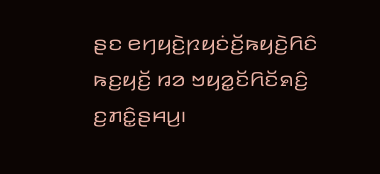ꤔꤢ ꤕꤚꤟꤢꤧ꤬ꤐꤟꤢꤦꤢꤩ꤬ꤒꤟꤢꤧ꤬ꤖꤢꤨ ꤒꤢ꤬ꤟꤢꤩ꤬ ꤙꤤ ꤠꤟꤤ꤭ꤢꤩꤖꤢꤩꤎꤢꤨ꤬ ꤢ꤬ꤊꤢꤨ꤭ꤔꤌꤣ꤬꤯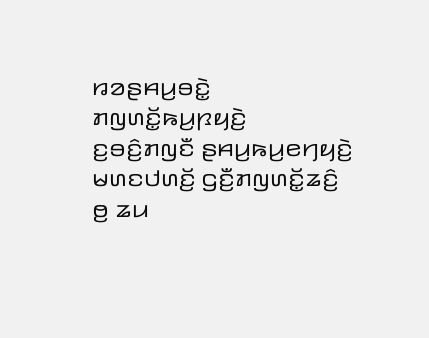ꤙꤤꤔꤌꤣ꤬ꤋꤢꤧ꤭ ꤊꤜꤛꤢꤩ꤭ꤒꤣ꤬ꤐꤟꤢꤧ꤬ ꤢ꤬ꤋꤢꤨ꤬ꤊꤜꤢꤪ ꤔꤌꤣ꤬ꤒꤣ꤬ꤕꤚꤟꤢꤧ꤬ ꤗꤛꤢꤓꤛꤢꤩ꤬ ꤞꤢꤪ꤬ꤊꤜꤛꤢꤩ꤭ꤘꤢꤨ꤬ ꤥ꤬ ꤘꤣ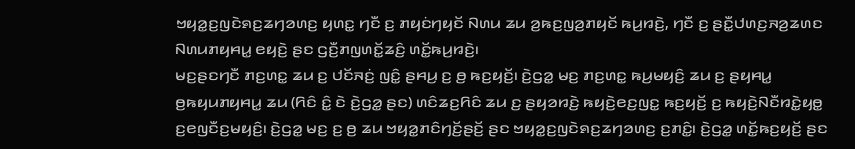ꤠꤟꤤ꤭ꤢ꤬ꤜꤢꤧꤎꤢ꤬ꤘꤚꤤꤛꤢ꤬ ꤟꤛꤢ꤭ ꤚꤢꤪ ꤢ꤬ ꤊꤟꤢꤦꤚꤟꤢꤩ ꤡꤛꤣ ꤘꤣ ꤤ꤬ꤒꤢ꤬ꤜꤤ꤬ꤊꤟꤢꤩ ꤒꤣ꤬ꤙꤢꤧ꤬, ꤚꤢꤪ ꤢ꤬ ꤔꤢꤪ꤭ꤓꤛꤢ꤬ꤏꤤ꤬ꤘꤛꤢ ꤡꤛꤣꤊꤟꤌꤣ꤭ ꤕꤟꤢꤧ꤬ ꤔꤢ ꤞꤢꤪ꤬ꤊꤜꤛꤢꤩ꤭ꤘꤢꤨ꤬ ꤛꤢꤩ꤭ꤒꤣ꤬ꤙꤢꤧ꤬꤯
ꤗꤢ꤬ꤔꤢꤚꤢꤪ ꤊꤢ꤬ꤛꤢ꤭ ꤘꤣ ꤢ꤬ ꤓꤢꤩꤏꤢꤦ꤬ ꤜꤢꤨ꤭ ꤔꤌꤣ꤬ ꤢ꤬ ꤥ꤬ ꤒꤢ꤬ꤟꤢꤩ꤬꤯ ꤢꤧ꤬ꤞꤤ꤭ ꤗꤢ꤬ ꤊꤢ꤬ꤛꤢ꤭ ꤒꤣ꤬ꤗꤟꤢꤨ꤬ ꤘꤣ ꤢ꤬ ꤔꤟꤌꤣ꤭ ꤥ꤬ꤒꤟꤣꤊꤟꤌꤣ꤭ ꤘꤣ (ꤖꤢꤨ ꤢꤨ꤭ ꤢꤧ ꤢꤧ꤬ꤞꤤ꤭ ꤔꤢ) ꤛꤢꤨꤘꤢ꤬ꤖꤢꤨ ꤘꤣ ꤢ꤬ ꤔꤟꤤꤙꤢꤧ꤬ ꤒꤟꤢꤧ꤬ꤕꤢ꤬ꤜꤢ꤭ ꤒꤢ꤬ꤟꤢꤩ꤬ ꤢ꤬ ꤒꤟꤢꤧ꤬ꤡꤢꤪꤙꤢꤧ꤭ꤟꤥ꤭ ꤢ꤬ꤕꤜꤢꤪꤢ꤬ꤗꤟꤢꤨ꤬꤯ ꤢꤧ꤬ꤞꤤ꤭ ꤗꤢ꤬ ꤢ꤬ ꤥ꤬ ꤘꤣ ꤠꤟꤤ꤭ꤊꤢꤨꤚꤢꤩ꤬ꤔꤢꤩ꤬ ꤔꤢ ꤠꤟꤤ꤭ꤢ꤬ꤜꤢꤧꤎꤢ꤬ꤘꤚꤤꤛꤢ꤬ ꤢ꤬ꤊꤢꤨ꤭꤯ ꤢꤧ꤬ꤞꤤ꤭ ꤛꤢꤩ꤭ꤒꤢ꤬ꤟꤢꤩ꤬ ꤔꤢ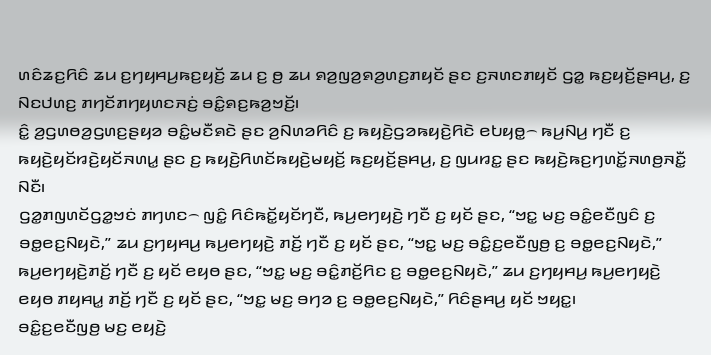ꤛꤢꤨꤘꤢ꤬ꤖꤢꤨ ꤘꤣ ꤢ꤬ꤚꤟꤌꤣ꤬ꤒꤢ꤬ꤟꤢꤩ꤬ ꤘꤣ ꤢ꤬ ꤥ꤬ ꤘꤣ ꤎꤤ꤬ꤜꤤ꤬ꤎꤤ꤬ꤛꤢ꤬ꤊꤟꤢꤩ ꤔꤢ ꤢ꤬ꤏꤛꤢꤊꤟꤢꤩ ꤞꤤ꤭ ꤒꤢ꤬ꤟꤢꤩ꤬ꤔꤌꤣ꤬, ꤢ꤬ ꤡꤢꤓꤛꤢ꤬ ꤊꤚꤢꤩꤊꤚꤟꤛꤢꤏꤢꤦ꤬ ꤋꤢꤨ꤭ꤎꤢ꤬ꤒꤤ꤬ꤠꤢꤩ꤬꤯
ꤢꤨ꤭ ꤤ꤬ꤞꤛꤥꤤ꤬ꤞꤛꤢ꤬ꤔꤟꤤ ꤋꤢꤨ꤭ꤗꤢꤪꤎꤢꤧ ꤔꤢ ꤤ꤬ꤡꤛꤤꤖꤢꤨ ꤢ꤬ ꤒꤟꤢꤧ꤬ꤞꤤꤒꤟꤢꤧ꤬ꤖꤢꤧ ꤕꤝꤟꤥ꤭꤮ ꤒꤣ꤬ꤡꤣ꤬ ꤚꤢꤪ ꤢ꤬ ꤒꤟꤢꤧ꤬ꤟꤢꤩꤙꤢꤧ꤬ꤟꤢꤩꤏꤛꤣ꤭ ꤔꤢ ꤢ꤬ ꤒꤟꤢꤧ꤬ꤖꤛꤢꤩꤒꤟꤢꤧ꤬ꤗꤟꤢꤩ꤬ ꤒꤢ꤬ꤟꤢꤩ꤬ꤔꤌꤣ꤬, ꤢ꤬ ꤜꤣꤙꤢ꤭ ꤔꤢ ꤒꤟꤢꤧ꤬ꤒꤢ꤬ꤚꤛꤢꤩ꤭ꤏꤛꤥ꤬ꤏꤢꤪ꤭ ꤡꤢꤪ꤯
ꤞꤤ꤭ꤊꤜꤛꤢꤩꤞꤤ꤭ꤠꤢꤦ ꤊꤚꤛꤢ꤮ ꤜꤢꤨ꤭ ꤖꤢꤨꤒꤢꤩ꤭ꤟꤢꤩꤚꤢꤪ, ꤒꤣ꤬ꤕꤚꤟꤢꤧ꤬ ꤚꤢꤪ ꤢ꤬ ꤟꤢꤩ ꤔꤢ, “ꤠꤢ꤭ ꤗꤢ꤬ ꤋꤢꤨ꤭ꤕꤢꤪꤜꤢꤨ ꤢ꤬ ꤋꤥ꤭ꤕꤢ꤬ꤡꤟꤢꤧ,” ꤘꤣ ꤢ꤬ꤚꤟꤌꤣ꤬ ꤒꤣ꤬ꤕꤚꤟꤢꤧ꤬ ꤊꤢꤩ꤬ ꤚꤢꤪ ꤢ꤬ ꤟꤢꤩ ꤔꤢ, “ꤠꤢ꤭ ꤗꤢ꤬ ꤋꤢꤨ꤭ꤢ꤬ꤕꤢꤪꤜꤥ꤬ ꤢ꤬ ꤋꤥ꤭ꤕꤢ꤬ꤡꤟꤢꤧ,” ꤒꤣ꤬ꤕꤚꤟꤢꤧ꤬ꤊꤢꤩ꤬ ꤚꤢꤪ ꤢ꤬ ꤟꤢꤩ ꤕꤟꤥ ꤔꤢ, “ꤠꤢ꤭ ꤗꤢ꤬ ꤋꤢꤨ꤭ꤊꤢꤩ꤬ꤖꤢ ꤢ꤬ ꤋꤥ꤭ꤕꤢ꤬ꤡꤟꤢꤧ,” ꤘꤣ ꤢ꤬ꤚꤟꤌꤣ꤬ ꤒꤣ꤬ꤕꤚꤟꤢꤧ꤬ ꤕꤟꤥ ꤊꤟꤌꤣ꤭ ꤊꤢꤩ꤬ ꤚꤢꤪ ꤢ꤬ ꤟꤢꤩ ꤔꤢ, “ꤠꤢ꤭ ꤗꤢ꤬ ꤋꤚꤤ ꤢ꤬ ꤋꤥ꤭ꤕꤢ꤬ꤡꤟꤢꤧ,” ꤖꤢꤨꤔꤌꤣ꤬ ꤟꤢꤩ ꤠꤟꤢ꤭꤯
ꤋꤢꤨ꤭ꤢ꤬ꤕꤢꤪꤜꤥ꤬ ꤗꤢ꤬ ꤕꤟꤢꤧ꤬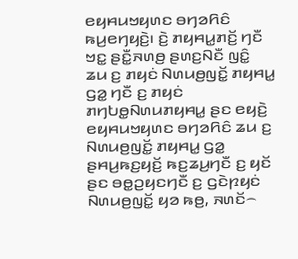ꤕꤟꤌꤣꤠꤟꤛꤢ ꤋꤚꤤꤖꤢꤨ ꤒꤣ꤬ꤕꤚꤟꤢꤧ꤬꤯ ꤢꤧ꤬ ꤊꤟꤌꤣ꤭ꤊꤢꤩ꤬ ꤚꤢꤪ ꤠꤢ꤭ ꤔꤢꤪ꤭ꤏꤛꤥ꤬ ꤔꤛꤢ꤬ꤡꤢꤪ ꤜꤢꤨ꤭ ꤘꤣ ꤢ꤬ ꤊꤟꤢꤦ ꤡꤛꤣꤥ꤬ꤜꤢꤩ꤭ ꤊꤟꤌꤣ꤭ ꤞꤤ꤭ ꤚꤢꤪ ꤢ꤬ ꤊꤟꤢꤦ ꤊꤚꤝꤥ꤭ꤡꤛꤣꤊꤟꤌꤣ꤭ ꤔꤢ ꤕꤟꤢꤧ꤬ ꤕꤟꤌꤣꤠꤟꤛꤢ ꤋꤚꤤꤖꤢꤨ ꤘꤣ ꤢ꤬ ꤡꤛꤣꤥ꤬ꤜꤢꤩ꤭ ꤊꤟꤌꤣ꤭ ꤞꤤ꤭ ꤔꤌꤣ꤬ꤒꤢ꤬ꤟꤢꤩ꤬ ꤒꤢ꤬ꤘꤣ꤬ꤚꤢꤪ ꤢ꤬ ꤟꤢꤩ ꤔꤢ ꤋꤥ꤭ꤑꤟꤢꤚꤢꤪ ꤢ꤬ ꤞꤢꤧꤐꤟꤢꤦ ꤡꤛꤣꤥ꤬ꤜꤢꤩ꤭ ꤟꤤ ꤒꤥ꤬, ꤏꤛꤢꤩ꤮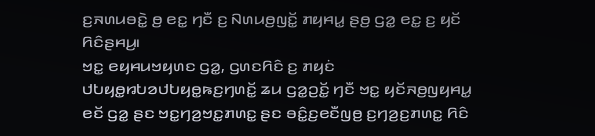ꤢ꤬ꤏꤛꤣꤋꤢꤧ꤭ ꤥ꤬ ꤕꤢ꤭ ꤚꤢꤪ ꤢ꤬ ꤡꤛꤣꤥ꤬ꤜꤢꤩ꤭ ꤊꤟꤌꤣ꤭ ꤔꤥ꤬ ꤞꤤ꤭ ꤕꤢ꤭ ꤢ꤬ ꤟꤢꤩ ꤖꤢꤨꤔꤌꤣ꤬꤯
ꤠꤢ꤭ ꤕꤟꤌꤣꤠꤟꤛꤢ ꤞꤤ꤭, ꤞꤛꤢꤖꤢꤨ ꤢ꤬ ꤊꤟꤢꤦ ꤓꤝꤟꤥ꤭ꤙꤝꤤꤓꤝꤟꤥ꤭ꤒꤢ꤬ꤚꤛꤢꤩ꤭ ꤘꤣ ꤞꤤ꤭ꤑꤢꤩ꤭ ꤚꤢꤪ ꤠꤢ꤭ ꤟꤢꤩꤏꤥ꤬ꤜꤟꤌꤣ꤭ ꤕꤢꤩ ꤞꤤ꤭ ꤔꤢ ꤠꤢ꤭ꤚꤤ꤬ꤠꤢ꤭ꤊꤛꤢ꤭ ꤔꤢ ꤋꤢꤨ꤭ꤢ꤬ꤕꤢꤪꤜꤥ꤬ ꤢ꤬ꤚꤤ꤬ꤢ꤬ꤊꤛꤢ꤭ ꤖꤢꤨ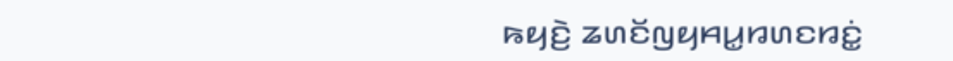ꤒꤟꤢꤧ꤬ ꤘꤛꤢꤩꤜꤟꤌꤣ꤭ꤙꤛꤢꤙꤢꤦ꤭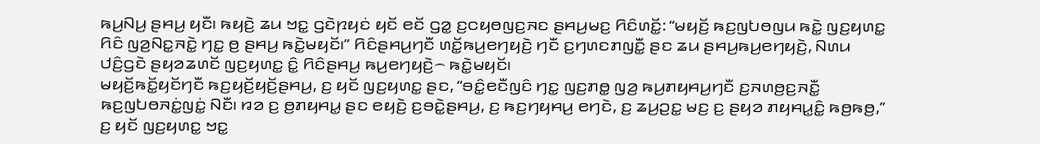ꤒꤣ꤬ꤡꤣ꤬ ꤔꤌꤣ꤬ ꤟꤢꤪ꤯ ꤒꤟꤢꤧ꤬ ꤘꤣ ꤠꤢ꤭ ꤞꤢꤧꤐꤟꤢꤦ ꤟꤢꤩ ꤕꤢꤩ ꤞꤤ꤭ ꤢ꤬ꤍꤟꤥꤜꤢ꤬ꤏꤢ ꤔꤌꤣ꤬ꤗꤢ꤬ ꤖꤢꤨꤛꤢꤩ꤭: “ꤗꤟꤢꤩ꤬ ꤒꤢ꤬ꤜꤝꤥꤜꤣ ꤒꤢꤧ꤭ ꤜꤢ꤬ꤟꤛꤢ꤭ ꤖꤢꤨ ꤜꤤ꤬ꤡꤢ꤭ꤏꤢꤧ꤭ ꤚꤢ꤭ ꤥ꤬ ꤔꤌꤣ꤬ ꤒꤢꤧ꤭ꤗꤟꤢꤩ꤯” ꤖꤢꤨꤔꤌꤣ꤬ꤚꤢꤪ ꤛꤢꤩ꤭ꤒꤣ꤬ꤕꤚꤟꤢꤧ꤬ ꤚꤢꤪ ꤢ꤬ꤚꤛꤢꤊꤜꤢꤪ꤭ ꤔꤢ ꤘꤣ ꤔꤌꤣ꤬ꤒꤣ꤬ꤕꤚꤟꤢꤧ꤬, ꤡꤛꤣ ꤓꤢꤨ꤬ꤞꤢꤧ ꤔꤟꤤꤘꤛꤢꤩ ꤜꤢ꤬ꤟꤛꤢ꤭ ꤢꤨ꤭ ꤖꤢꤨꤔꤌꤣ꤬ ꤒꤣ꤬ꤕꤚꤟꤢꤧ꤬꤮ ꤒꤢꤧ꤭ꤗꤟꤢꤩ꤯
ꤗꤟꤢꤩ꤬ꤒꤢꤩ꤭ꤟꤢꤩꤚꤢꤪ ꤒꤢ꤬ꤟꤢꤩ꤬ꤟꤢꤩ꤬ꤔꤌꤣ꤬, ꤢ꤬ ꤟꤢꤩ ꤜꤢ꤬ꤟꤛꤢ꤭ ꤔꤢ, “ꤋꤢꤨ꤭ꤕꤢꤪꤜꤢꤨ ꤚꤢ꤭ ꤜꤢ꤬ꤊꤥ꤭ ꤜꤤ꤬ ꤒꤣ꤬ꤊꤟꤌꤣ꤬ꤚꤢꤪ ꤢ꤬ꤏꤛꤥ꤬ꤢ꤬ꤏꤢꤪ꤭ ꤒꤢ꤬ꤜꤝꤥꤏꤢꤦ꤭ꤜꤢꤦ꤭ ꤡꤢꤪ꤯ ꤙꤤ ꤢ꤬ ꤥ꤬ꤊꤟꤌꤣ꤭ ꤔꤢ ꤕꤟꤢꤧ꤬ ꤢ꤬ꤋꤢꤧ꤭ꤔꤌꤣ꤬, ꤢ꤬ ꤒꤢ꤬ꤚꤟꤌꤣ꤬ ꤕꤚꤢꤧ, ꤢ꤬ ꤘꤣ꤬ꤑꤢ꤭ ꤗꤢ꤬ ꤢ꤬ ꤔꤟꤤ ꤊꤟꤌꤣ꤭ꤢꤨ꤭ ꤒꤥ꤬ꤒꤥ꤬,” ꤢ꤬ ꤟꤢꤩ ꤜꤢ꤬ꤟꤛꤢ꤭ ꤠꤢ꤭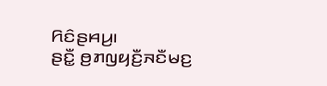ꤖꤢꤨꤔꤌꤣ꤬꤯
ꤔꤢꤪ꤭ ꤥ꤬ꤊꤜꤟꤢꤪ꤬ꤏꤢꤪꤗꤢ꤬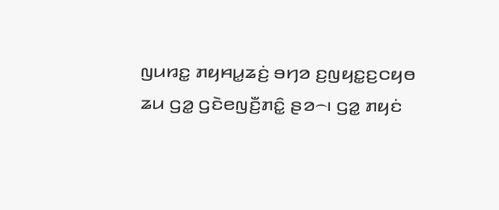ꤜꤣꤙꤢ꤭ ꤊꤟꤌꤣ꤭ꤘꤢꤦ꤬ ꤋꤚꤤ ꤢ꤬ꤜꤟꤢ꤭ꤢ꤬ꤍꤟꤥ ꤘꤣ ꤞꤤ꤭ ꤞꤢꤧꤕꤜꤢꤪ꤬ꤊꤢꤨ꤭ ꤔꤤ꤮꤯ ꤞꤤ꤭ ꤊꤟꤢꤦ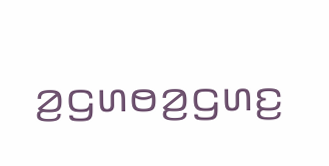ꤤ꤬ꤞꤛꤥꤤ꤬ꤞꤛꤢ꤬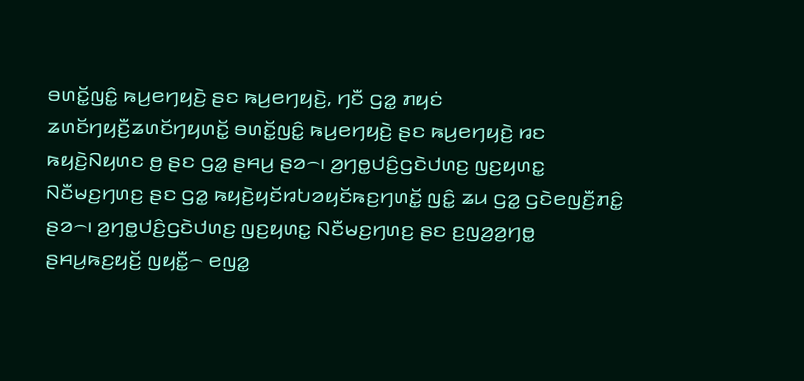ꤋꤛꤢꤩ꤭ꤜꤢꤨ꤭ ꤒꤣ꤬ꤕꤚꤟꤢꤧ꤬ ꤔꤢ ꤒꤣ꤬ꤕꤚꤟꤢꤧ꤬, ꤚꤢꤪ ꤞꤤ꤭ ꤊꤟꤢꤦ ꤘꤛꤢꤩꤚꤟꤢꤪ꤬ꤘꤛꤢꤩꤚꤟꤛꤢꤩ꤭ ꤋꤛꤢꤩ꤭ꤜꤢꤨ꤭ ꤒꤣ꤬ꤕꤚꤟꤢꤧ꤬ ꤔꤢ ꤒꤣ꤬ꤕꤚꤟꤢꤧ꤬ ꤙꤢ ꤒꤟꤢꤧ꤬ꤡꤟꤛꤢ ꤥ꤬ ꤔꤢ ꤞꤤ꤭ ꤔꤌꤣ꤬ ꤔꤤ꤮꤯ ꤤ꤬ꤚꤥ꤭ꤓꤢꤨ꤬ꤞꤢꤧꤓꤛꤢ꤬ ꤜꤢ꤬ꤟꤛꤢ꤭ ꤡꤢꤪꤗꤢ꤬ꤚꤛꤢ꤬ ꤔꤢ ꤞꤤ꤭ ꤒꤟꤢꤧ꤬ꤟꤢꤩꤙꤝꤤꤟꤢꤩꤒꤢ꤬ꤚꤛꤢꤩ꤭ ꤜꤢꤨ꤭ ꤘꤣ ꤞꤤ꤭ ꤞꤢꤧꤕꤜꤢꤪ꤬ꤊꤢꤨ꤭ ꤔꤤ꤮꤯ ꤤ꤬ꤚꤥ꤭ꤓꤢꤨ꤬ꤞꤢꤧꤓꤛꤢ꤬ ꤜꤢ꤬ꤟꤛꤢ꤭ ꤡꤢꤪꤗꤢ꤬ꤚꤛꤢ꤬ ꤔꤢ ꤢ꤬ꤜꤤ꤬ꤤ꤬ꤚꤥ꤭ ꤔꤌꤣ꤬ꤒꤢ꤬ꤟꤢꤩ꤬ ꤜꤟꤢꤪ꤭꤮ ꤕꤜꤤ꤭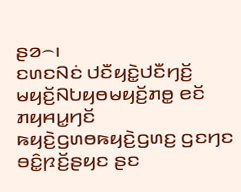ꤔꤤ꤮꤯
ꤢꤛꤢꤡꤢꤦ ꤓꤢꤪꤟꤢꤧ꤭ꤓꤢꤪꤚꤢꤩ꤬ ꤗꤟꤢꤩ꤬ꤡꤝꤟꤥꤗꤟꤢꤩ꤬ꤊꤥ꤭ ꤕꤢꤩ ꤊꤟꤌꤣ꤭ꤚꤢꤩ ꤒꤟꤢꤧ꤬ꤞꤛꤥꤒꤟꤢꤧ꤬ꤞꤛꤢ꤬ ꤞꤢꤚꤢ ꤋꤢꤨ꤭ꤐꤢꤩ꤬ꤔꤟꤢ ꤔꤢ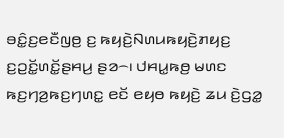ꤋꤢꤨ꤭ꤢ꤬ꤕꤢꤪꤜꤥ꤬ ꤢ꤬ ꤒꤟꤢꤧ꤬ꤡꤛꤣꤒꤟꤢꤧ꤬ꤊꤟꤢ꤬ ꤢ꤬ꤑꤢꤩ꤭ꤛꤢꤩ꤭ꤔꤌꤣ꤬ ꤔꤤ꤮꤯ ꤓꤌꤣ꤭ꤒꤥ꤬ ꤗꤛꤢ ꤒꤢ꤬ꤚꤤ꤬ꤒꤢ꤬ꤚꤛꤢ꤭ ꤕꤢꤩ ꤕꤟꤥ ꤒꤟꤢꤧ꤬ ꤘꤣ ꤢꤧ꤬ꤞꤤ꤭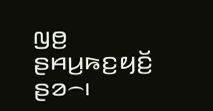ꤜꤥ꤬ ꤔꤌꤣ꤬ꤒꤢ꤬ꤟꤢꤩ꤬ ꤔꤤ꤮꤯